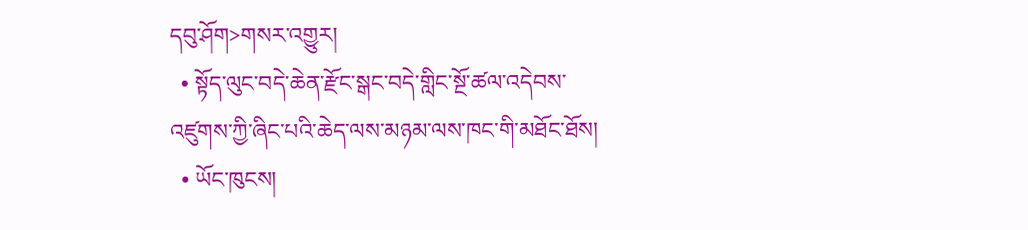དབུ་ཤོག>གསར་འགྱུར།
  • སྟོད་ལུང་བདེ་ཆེན་རྫོང་སྒང་བདེ་གླིང་སྔོ་ཚལ་འདེབས་འཛུགས་ཀྱི་ཞིང་པའི་ཆེད་ལས་མཉམ་ལས་ཁང་གི་མཐོང་ཐོས།
  • ཡོང་ཁུངས།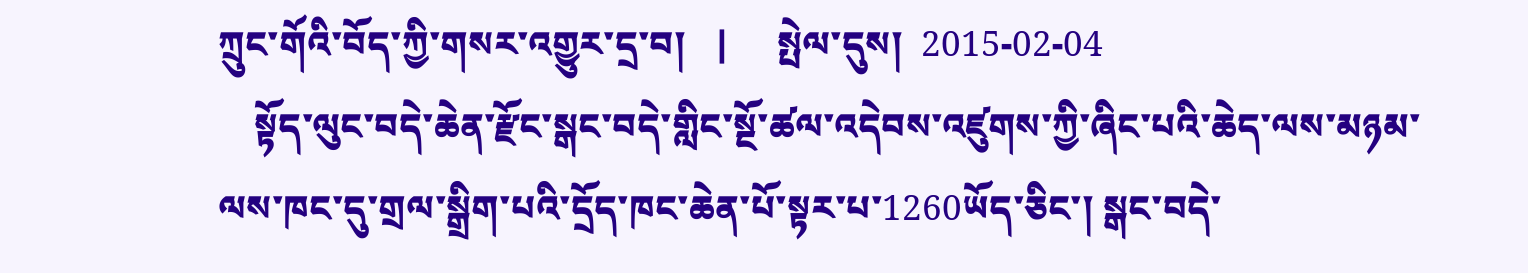ཀྲུང་གོའི་བོད་ཀྱི་གསར་འགྱུར་དྲ་བ།   |     སྤེལ་དུས།  2015-02-04
    སྟོད་ལུང་བདེ་ཆེན་རྫོང་སྒང་བདེ་གླིང་སྔོ་ཚལ་འདེབས་འཛུགས་ཀྱི་ཞིང་པའི་ཆེད་ལས་མཉམ་ལས་ཁང་དུ་གྲལ་སྒྲིག་པའི་དྲོད་ཁང་ཆེན་པོ་སྟར་པ་1260ཡོད་ཅིང་། སྒང་བདེ་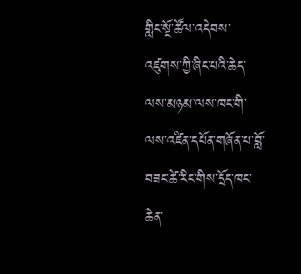གླིང་སྔོ་ཚོལ་འདེབས་འཛུགས་ཀྱི་ཞིང་པའི་ཆེད་ལས་མཉམ་ལས་ཁང་གི་ལས་འཛིན་དཔོན་གཞོན་པ་བློ་བཟང་ཚེ་རིང་གིས་དྲོད་ཁང་ཆེན་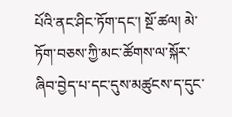པོའི་ནང་ཤིང་ཏོག་དང་། སྔོ་ཚལ། མེ་ཏོག་བཅས་ཀྱི་མང་ཚོགས་ལ་སྐོར་ཞིབ་བྱེད་པ་དང་དུས་མཚུངས་ད་དུང་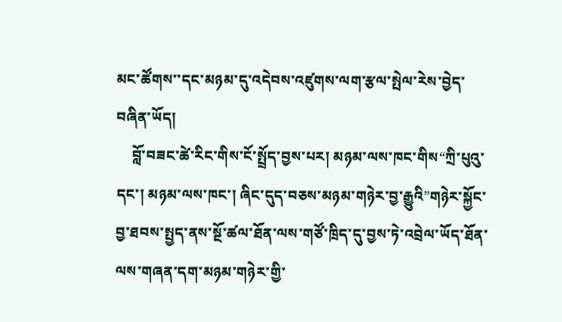མང་ཚོགས་་དང་མཉམ་དུ་འདེབས་འཛུགས་ལག་རྩལ་སྤེལ་རེས་བྱེད་བཞིན་ཡོད།
    བློ་བཟང་ཚེ་རིང་གིས་ངོ་སྤྲོད་བྱས་པར། མཉམ་ལས་ཁང་གིས“ཀྲི་པུའུ་དང་། མཉམ་ལས་ཁང་། ཞིང་དུད་བཅས་མཉམ་གཉེར་བྱ་རྒྱུའི”གཉེར་སྐྱོང་བྱ་ཐབས་སྤྱད་ནས་སྔོ་ཚལ་ཐོན་ལས་གཙོ་ཁྲིད་དུ་བྱས་ཏེ་འབྲེལ་ཡོད་ཐོན་ལས་གཞན་དག་མཉམ་གཉེར་གྱི་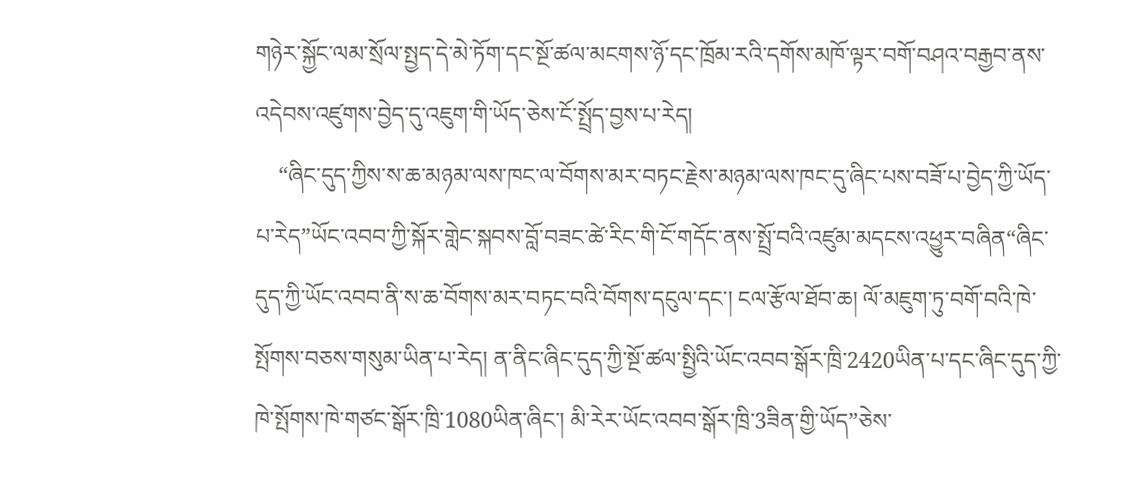གཉེར་སྐྱོང་ལམ་སྲོལ་སྤྱད་དེ་མེ་ཏོག་དང་སྔོ་ཚལ་མངགས་ཉོ་དང་ཁྲོམ་རའི་དགོས་མཁོ་ལྟར་བགོ་བཤའ་བརྒྱབ་ནས་འདེབས་འཛུགས་བྱེད་དུ་འཇུག་གི་ཡོད་ཅེས་ངོ་སྤྲོད་བྱས་པ་རེད།
    “ཞིང་དུད་ཀྱིས་ས་ཆ་མཉམ་ལས་ཁང་ལ་བོགས་མར་བཏང་རྗེས་མཉམ་ལས་ཁང་དུ་ཞིང་པས་བཟོ་པ་བྱེད་ཀྱི་ཡོད་པ་རེད”ཡོང་འབབ་ཀྱི་སྐོར་གླེང་སྐབས་བློ་བཟང་ཚེ་རིང་གི་ངོ་གདོང་ནས་སྤྲོ་བའི་འཛུམ་མདངས་འཕྱུར་བཞིན“ཞིང་དུད་ཀྱི་ཡོང་འབབ་ནི་ས་ཆ་བོགས་མར་བཏང་བའི་བོགས་དངུལ་དང་། ངལ་རྩོལ་ཐོབ་ཆ། ལོ་མཇུག་ཏུ་བགོ་བའི་ཁེ་སྤོགས་བཅས་གསུམ་ཡིན་པ་རེད། ན་ནིང་ཞིང་དུད་ཀྱི་སྔོ་ཚལ་སྤྱིའི་ཡོང་འབབ་སྒོར་ཁྲི་2420ཡིན་པ་དང་ཞིང་དུད་ཀྱི་ཁེ་སྤོགས་ཁེ་གཙང་སྒོར་ཁྲི་1080ཡིན་ཞིང་། མི་རེར་ཡོང་འབབ་སྒོར་ཁྲི་3ཟིན་གྱི་ཡོད”ཅེས་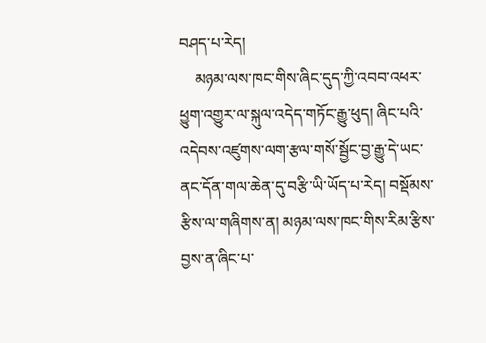བཤད་པ་རེད།
    མཉམ་ལས་ཁང་གིས་ཞིང་དུད་ཀྱི་འབབ་འཕར་ཕྱུག་འགྱུར་ལ་སྐུལ་འདེད་གཏོང་རྒྱུ་ཕུད། ཞིང་པའི་འདེབས་འཛུགས་ལག་རྩལ་གསོ་སྦྱོང་བྱ་རྒྱུ་དེ་ཡང་ནང་དོན་གལ་ཆེན་དུ་བརྩི་ཡི་ཡོད་པ་རེད། བསྡོམས་རྩིས་ལ་གཞིགས་ན། མཉམ་ལས་ཁང་གིས་རིམ་རྩིས་བྱས་ན་ཞིང་པ་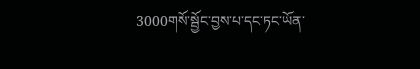3000གསོ་སྦྱོང་བྱས་པ་དང་ཏང་ཡོན་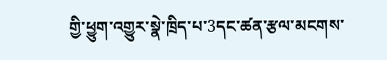གྱི་ཕྱུག་འགྱུར་སྣེ་ཁྲིད་པ་3དང་ཚན་རྩལ་མངགས་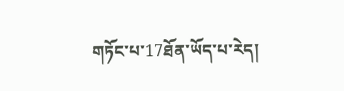གཏོང་པ་17ཐོན་ཡོད་པ་རེད།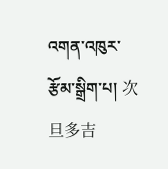འགན་འཁུར་རྩོམ་སྒྲིག་པ། 次旦多吉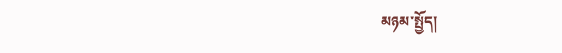མཉམ་སྤྱོད།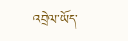འབྲེལ་ཡོད་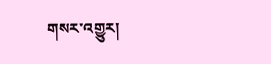གསར་འགྱུར།